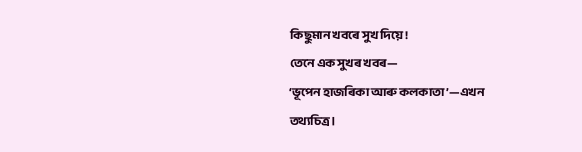কিছুমান খবৰে সুখ দিয়ে!
তেনে এক সুখৰ খবৰ—
‘ভূপেন হাজৰিকা আৰু কলকাতা’—এখন তথ্যচিত্ৰ।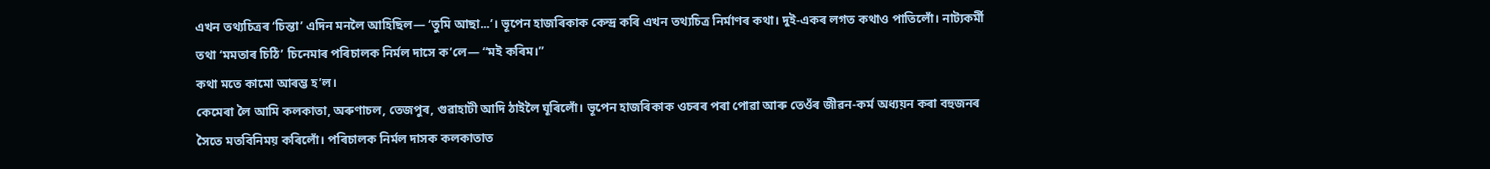এখন তথ্যচিত্ৰৰ ‘চিন্তা’ এদিন মনলৈ আহিছিল— ‘তুমি আছা...’। ভূপেন হাজৰিকাক কেন্দ্ৰ কৰি এখন তথ্যচিত্ৰ নিৰ্মাণৰ কথা। দুই-একৰ লগত কথাও পাতিলোঁ। নাট্যকৰ্মী তথা ‘মমতাৰ চিঠি’ চিনেমাৰ পৰিচালক নিৰ্মল দাসে ক’লে— “মই কৰিম।”
কথা মতে কামো আৰম্ভ হ’ল।
কেমেৰা লৈ আমি কলকাতা, অৰুণাচল, তেজপুৰ, গুৱাহাটী আদি ঠাইলৈ ঘূৰিলোঁ। ভূপেন হাজৰিকাক ওচৰৰ পৰা পোৱা আৰু তেওঁৰ জীৱন-কৰ্ম অধ্যয়ন কৰা বহুজনৰ সৈতে মতবিনিময় কৰিলোঁ। পৰিচালক নিৰ্মল দাসক কলকাতাত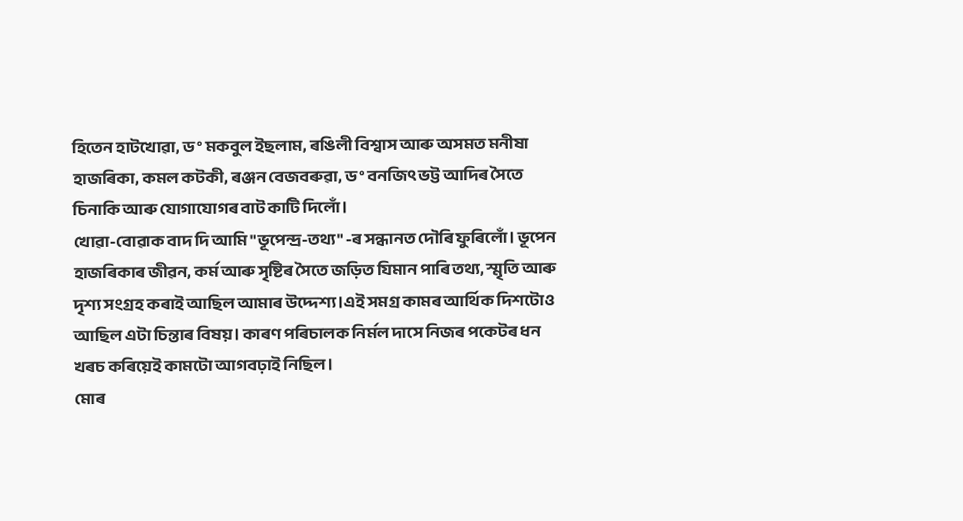হিতেন হাটখোৱা, ড° মকবুল ইছলাম, ৰঙিলী বিশ্বাস আৰু অসমত মনীষা হাজৰিকা, কমল কটকী, ৰঞ্জন বেজবৰুৱা, ড° বনজিৎ ভট্ট আদিৰ সৈতে চিনাকি আৰু যোগাযোগৰ বাট কাটি দিলোঁ।
খোৱা-বোৱাক বাদ দি আমি "ভূপেন্দ্ৰ-তথ্য" -ৰ সন্ধানত দৌৰি ফুৰিলোঁ। ভূপেন হাজৰিকাৰ জীৱন, কৰ্ম আৰু সৃষ্টিৰ সৈতে জড়িত যিমান পাৰি তথ্য, স্মৃতি আৰু দৃশ্য সংগ্ৰহ কৰাই আছিল আমাৰ উদ্দেশ্য।এই সমগ্ৰ কামৰ আৰ্থিক দিশটোও আছিল এটা চিন্তাৰ বিষয়। কাৰণ পৰিচালক নিৰ্মল দাসে নিজৰ পকেটৰ ধন খৰচ কৰিয়েই কামটো আগবঢ়াই নিছিল।
মোৰ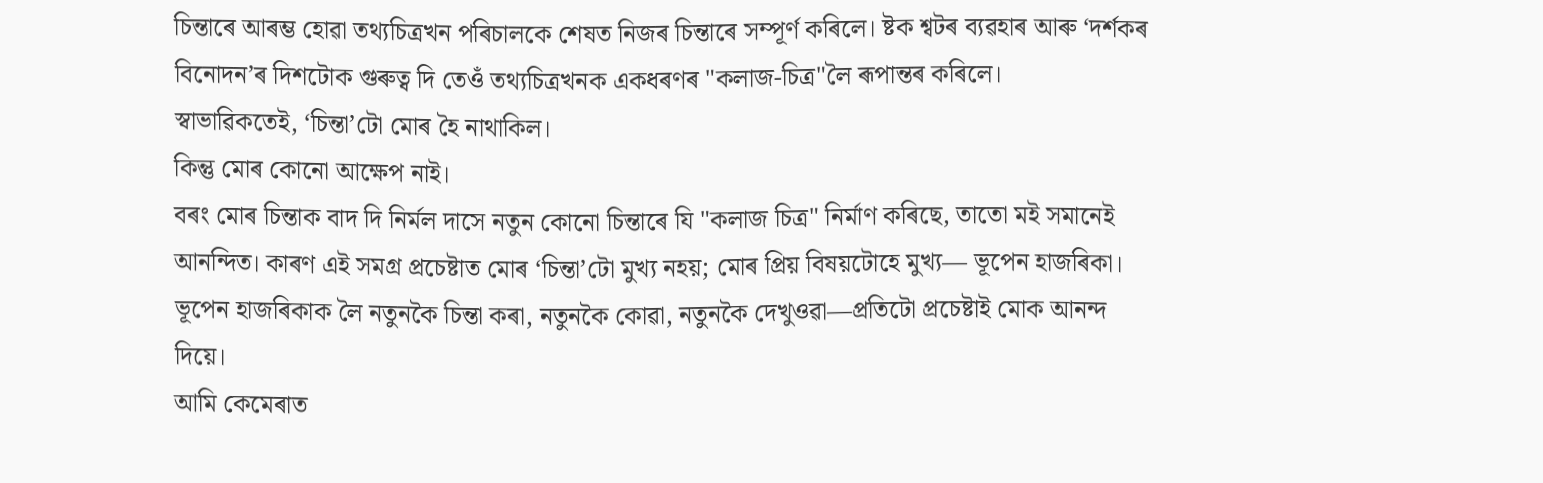চিন্তাৰে আৰম্ভ হোৱা তথ্যচিত্ৰখন পৰিচালকে শেষত নিজৰ চিন্তাৰে সম্পূৰ্ণ কৰিলে। ষ্টক শ্বটৰ ব্যৱহাৰ আৰু ‘দৰ্শকৰ বিনোদন’ৰ দিশটোক গুৰুত্ব দি তেওঁ তথ্যচিত্ৰখনক একধৰণৰ "কলাজ-চিত্ৰ"লৈ ৰূপান্তৰ কৰিলে।
স্বাভাৱিকতেই, ‘চিন্তা’টো মোৰ হৈ নাথাকিল।
কিন্তু মোৰ কোনো আক্ষেপ নাই।
বৰং মোৰ চিন্তাক বাদ দি নিৰ্মল দাসে নতুন কোনো চিন্তাৰে যি "কলাজ চিত্ৰ" নিৰ্মাণ কৰিছে, তাতো মই সমানেই আনন্দিত। কাৰণ এই সমগ্ৰ প্ৰচেষ্টাত মোৰ ‘চিন্তা’টো মুখ্য নহয়; মোৰ প্ৰিয় বিষয়টোহে মুখ্য— ভূপেন হাজৰিকা।
ভূপেন হাজৰিকাক লৈ নতুনকৈ চিন্তা কৰা, নতুনকৈ কোৱা, নতুনকৈ দেখুওৱা—প্ৰতিটো প্ৰচেষ্টাই মোক আনন্দ দিয়ে।
আমি কেমেৰাত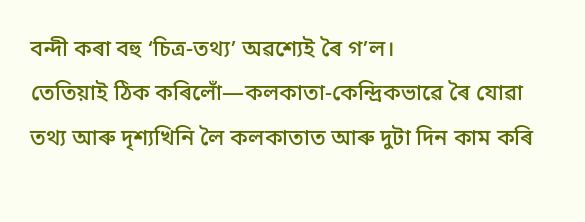বন্দী কৰা বহু ‘চিত্ৰ-তথ্য’ অৱশ্যেই ৰৈ গ’ল।
তেতিয়াই ঠিক কৰিলোঁ—কলকাতা-কেন্দ্ৰিকভাৱে ৰৈ যোৱা তথ্য আৰু দৃশ্যখিনি লৈ কলকাতাত আৰু দুটা দিন কাম কৰি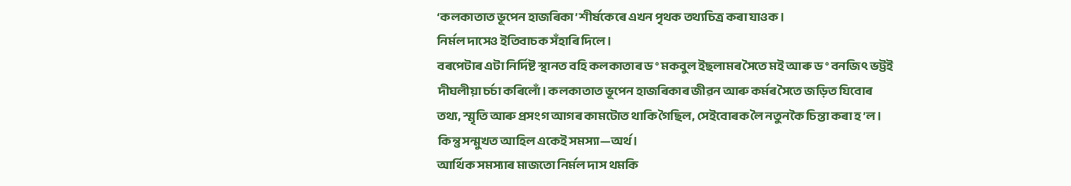‘কলকাতাত ভূপেন হাজৰিকা’ শীৰ্ষকেৰে এখন পৃথক তথ্যচিত্ৰ কৰা যাওক।
নিৰ্মল দাসেও ইতিবাচক সঁহাৰি দিলে।
বৰপেটাৰ এটা নিৰ্দিষ্ট স্থানত বহি কলকাতাৰ ড° মকবুল ইছলামৰ সৈতে মই আৰু ড° বনজিৎ ভট্টই দীঘলীয়া চৰ্চা কৰিলোঁ। কলকাতাত ভূপেন হাজৰিকাৰ জীৱন আৰু কৰ্মৰ সৈতে জড়িত যিবোৰ তথ্য, স্মৃতি আৰু প্ৰসংগ আগৰ কামটোত থাকি গৈছিল, সেইবোৰক লৈ নতুনকৈ চিন্তা কৰা হ’ল।
কিন্তু সন্মুখত আহিল একেই সমস্যা—অৰ্থ।
আৰ্থিক সমস্যাৰ মাজতো নিৰ্মল দাস থমকি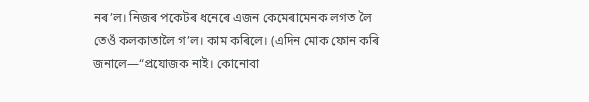নৰ’ল। নিজৰ পকেটৰ ধনেৰে এজন কেমেৰামেনক লগত লৈ তেওঁ কলকাতালৈ গ’ল। কাম কৰিলে। (এদিন মোক ফোন কৰি জনালে—“প্ৰযোজক নাই। কোনোবা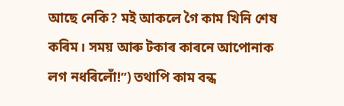আছে নেকি? মই আকলে গৈ কাম খিনি শেষ কৰিম। সময় আৰু টকাৰ কাৰনে আপোনাক লগ নধৰিলোঁ!”) তথাপি কাম বন্ধ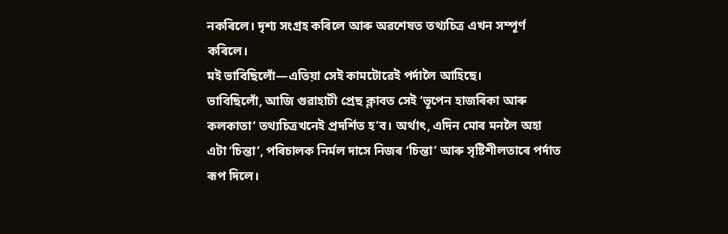নকৰিলে। দৃশ্য সংগ্ৰহ কৰিলে আৰু অৱশেষত তথ্যচিত্ৰ এখন সম্পূৰ্ণ কৰিলে।
মই ভাবিছিলোঁ—এতিয়া সেই কামটোৱেই পৰ্দালৈ আহিছে।
ভাবিছিলোঁ, আজি গুৱাহাটী প্ৰেছ ক্লাবত সেই ‘ভূপেন হাজৰিকা আৰু কলকাতা’ তথ্যচিত্ৰখনেই প্ৰদৰ্শিত হ’ব। অৰ্থাৎ, এদিন মোৰ মনলৈ অহা এটা ‘চিন্তা’, পৰিচালক নিৰ্মল দাসে নিজৰ ‘চিন্তা’ আৰু সৃষ্টিশীলতাৰে পৰ্দাত ৰূপ দিলে।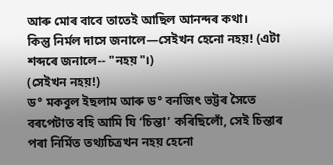আৰু মোৰ বাবে তাতেই আছিল আনন্দৰ কথা।
কিন্তু নিৰ্মল দাসে জনালে—সেইখন হেনো নহয়! (এটা শব্দৰে জনালে-- "নহয়"।)
(সেইখন নহয়!)
ড° মকবুল ইছলাম আৰু ড° বনজিৎ ভট্টৰ সৈতে বৰপেটাত বহি আমি যি ‘চিন্তা’ কৰিছিলোঁ, সেই চিন্তাৰ পৰা নিৰ্মিত তথ্যচিত্ৰখন নহয় হেনো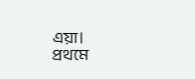এয়া।
প্ৰথমে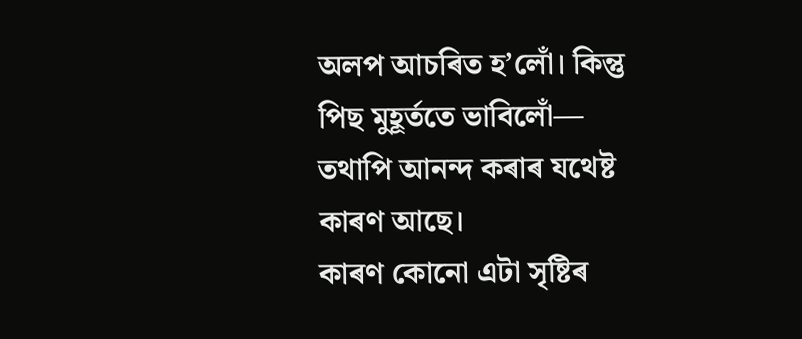অলপ আচৰিত হ’লোঁ। কিন্তু পিছ মুহূৰ্ততে ভাবিলোঁ— তথাপি আনন্দ কৰাৰ যথেষ্ট কাৰণ আছে।
কাৰণ কোনো এটা সৃষ্টিৰ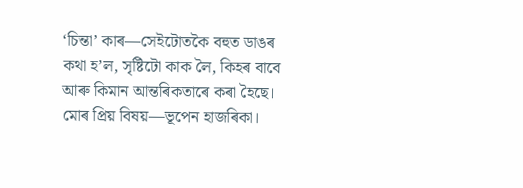‘চিন্তা’ কাৰ—সেইটোতকৈ বহুত ডাঙৰ কথা হ’ল, সৃষ্টিটো কাক লৈ, কিহৰ বাবে আৰু কিমান আন্তৰিকতাৰে কৰা হৈছে।
মোৰ প্ৰিয় বিষয়—ভূপেন হাজৰিকা।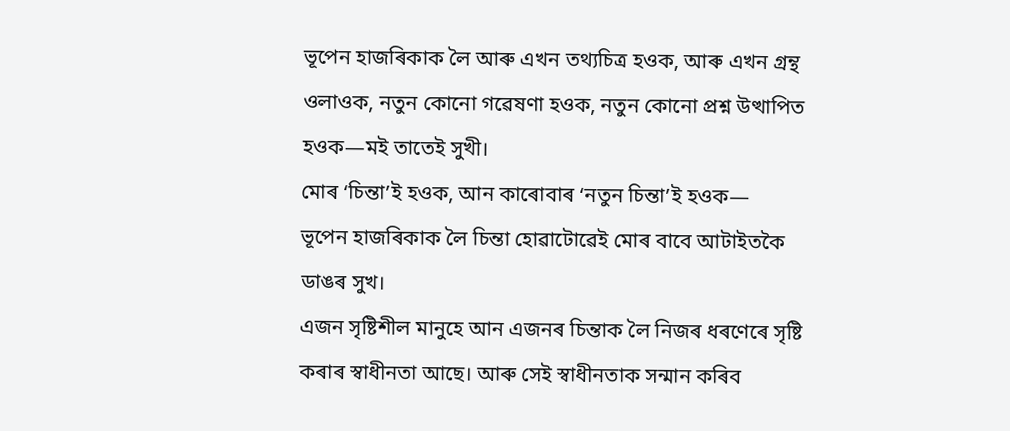ভূপেন হাজৰিকাক লৈ আৰু এখন তথ্যচিত্ৰ হওক, আৰু এখন গ্ৰন্থ ওলাওক, নতুন কোনো গৱেষণা হওক, নতুন কোনো প্ৰশ্ন উত্থাপিত হওক—মই তাতেই সুখী।
মোৰ ‘চিন্তা’ই হওক, আন কাৰোবাৰ ‘নতুন চিন্তা’ই হওক—
ভূপেন হাজৰিকাক লৈ চিন্তা হোৱাটোৱেই মোৰ বাবে আটাইতকৈ ডাঙৰ সুখ।
এজন সৃষ্টিশীল মানুহে আন এজনৰ চিন্তাক লৈ নিজৰ ধৰণেৰে সৃষ্টি কৰাৰ স্বাধীনতা আছে। আৰু সেই স্বাধীনতাক সন্মান কৰিব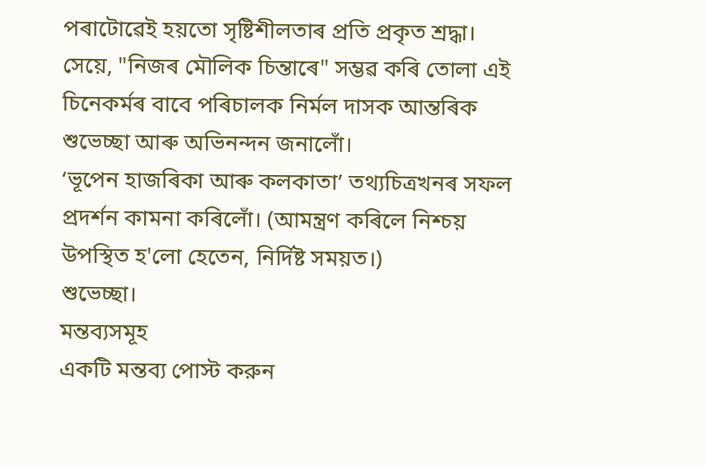পৰাটোৱেই হয়তো সৃষ্টিশীলতাৰ প্ৰতি প্ৰকৃত শ্ৰদ্ধা।
সেয়ে, "নিজৰ মৌলিক চিন্তাৰে" সম্ভৱ কৰি তোলা এই চিনেকৰ্মৰ বাবে পৰিচালক নিৰ্মল দাসক আন্তৰিক শুভেচ্ছা আৰু অভিনন্দন জনালোঁ।
‘ভূপেন হাজৰিকা আৰু কলকাতা’ তথ্যচিত্ৰখনৰ সফল প্ৰদৰ্শন কামনা কৰিলোঁ। (আমন্ত্ৰণ কৰিলে নিশ্চয় উপস্থিত হ'লো হেতেন, নিৰ্দিষ্ট সময়ত।)
শুভেচ্ছা।
মন্তব্যসমূহ
একটি মন্তব্য পোস্ট করুন